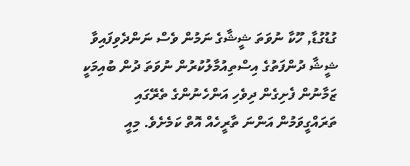ގުޑުގުޑާ, ހޫކާ ނުވަތަ ޝީޝާގެ ނަމުން ވެސް ނަންދެވިފައިވާ ޝީޝާ ދުންފަތުގެ އިސްތިއުމާލުކުރުން ނުވަތަ ދުން ބުއިމަކީ ޒަމާނުން ފެށިގެން ދިވެހި އަންހެނުންގެ ތެރޭގައި ތަރައްގީވަމުން އަންނަ ތާރީހެއް އޮތް ކަމެށެވެ. މިއީ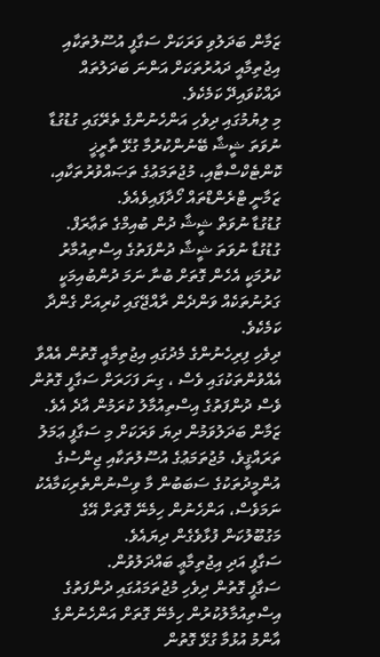ޒަމާން ބަދަލުވި ވަރަކަށް ސަގާފީ އުސޫލުތަކާއި އިޖުތިމާއީ ދައުރުތަކަށް އަންނަ ބަދަލުތައް ދައްކުވައިދޭ ކަމެކެވެ.
މި ލިޔުމުގައި ދިވެހި އަންހެނުންގެ ތެރޭގައި ގުޑުގުޑާ ނުވަތަ ޝީޝާ ބޭނުންކުރުމާ ގުޅޭ ތާރީޚީ ކޮންޓެކްސްޓާއި، މުޖުތަމަޢުގެ ތަޞައްވުރުތަކާއި، ޒަމާނީ ޓްރެންޑްތައް ހޯދާފައިވެއެވެ.
ގުޑުގުޑާ ނުވަތް ޝީޝާ ދުން ބުއިމްގެ ތަޢާރަފް.
ގުޑުގުޑާ ނުވަތަ ޝީޝާ ދުންފަތުގެ އިސްތިއުމާރު ކުރުމަކީ އެހެން ގޮތަށް ބުނާ ނަމަ ދުންބުއިމަކީ ގަރުނުތަކެއް ވަންދެން ރާއްޖޭގައި ކުރިއަށް ގެންދާ ކަމެކެވެ.
ދިވެހި ފިރިހެނުންގެ މެދުގައި އިޖުތިމާއީ ގޮތުން އެއްވާ އެއްވުންތަކުގައި ވެސް ، ގިނަ ފަހަރަށް ސަގާފީ ގޮތުން ވެސް ދުންފަތުގެ އިސްތިއުމާލު ކުރަމުން އާދެ އެވެ.
ޒަމާން ބަދަލުވަމުން ދިޔަ ވަރަކަށް މި ސަގާފީ ޢަމަލު ތަރައްޤީވެ، މުޖުތަމަޢުގެ އުސޫލުތަކާއި ޖިންސުގެ އުންމީދުތަކުގެ ސަބަބުން މާ ވިސްނުންތެރިކަމާއެކު ނަމަވެސް، އަންހެނުން ހިމެނޭ ގޮތަށް އޭގެ މަގުބޫލުކަން ފުޅާވެގެން ދިޔައެވެ.
ސަގާފީ އަދި އިޖުތިމާޢީ ބައްދަލުވުން.
ސަގާފީ ގޮތުން ދިވެހި މުޖުތަމައުގައި ދުންފަތުގެ އިސްތިއުމާލުކުރުން ހިމެނޭ ގޮތަށް އަންހެނުންގެ އާންމު އުޅުމާ ގުޅޭ ގޮތުން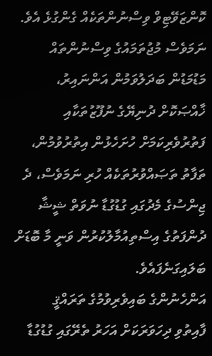ކޮންޒަވޭޓިވް ވިސްނުންތަކެއް ގެންގުޅެ އެވެ. ނަމަވެސް މުޖުތަމައުގެ ވިސްނުންތައް މަޑުމަޑުން ބަދަލުވަމުން އަންނައިރު، ޚާއްޞަކޮށް ދުނިޔޭގެ ނުފޫޒުތަކާއި ފަތުރުވެރިކަމަށް ހުށަހެޅުން އިތުރުވުމުން، ތަފާތު ތަޞައްވުރުތަކެއް ހުރި ނަމަވެސް، ދެ ޖިންސުގެ މެދުގައި ގުޑުގުޑާ ނުވަތް ޝީޝާ ދުންފަތުގެ އިސްތިއުމާލުކުރުން ވަނީ މާ ބޮޑަށް ބަލައިގަނެފައެވެ.
އަންހެނުންގެ ބައިވެރިވުމުގެ ތަރައްޤީ
ފާއިތުވި ދިހަވަރަކަށް އަހަރު ތެރޭގައި ގުޑުގުޑާ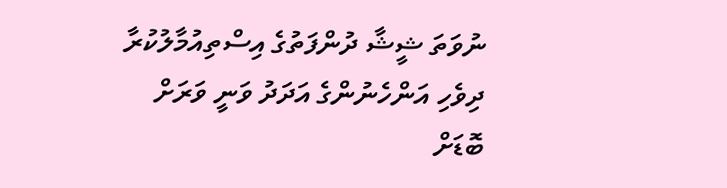ނުވަތަ ޝީޝާ ދުންފަތުގެ އިސްތިއުމާލުކުރާ ދިވެހި އަންހެނުންގެ އަދަދު ވަނީ ވަރަށް ބޮޑަށް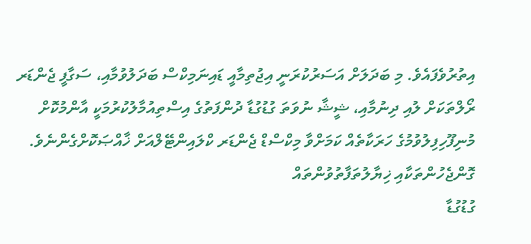އިތުރުވެފައެވެ. މި ބަދަލަށް އަސަރުކުރަނީ އިޖުތިމާއީ ޑައިނަމިކްސް ބަދަލުވުމާއި، ސަގާފީ ޖެންޑަރ ރޯލްތަކަށް ލުއި ދިނުމާއި، ޝީޝާ ނުވަތަ ގުޑުގުޑާ ދުންފަތުގެ އިސްތިއުމާލުކުރުމަކީ އާންމުކޮށް މުނިފޫހިފިލުވުމުގެ ހަރަކާތެއް ކަމަށްވާ މިކްސްޑް ޖެންޑަރ ކްލައިންޓޭލްއަށް ޚާއްޞަކޮށްގެންނެވެ.
ގޮންޖެހުންތަކާއި ޚިޔާލުތަފާތުވުންތައް
ގުޑުގުޑާ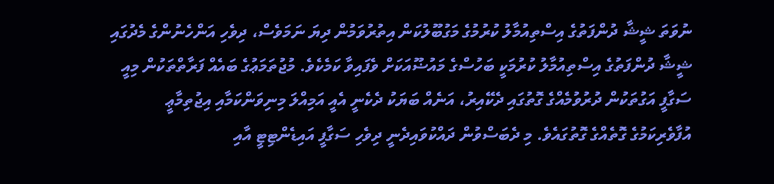ނުވަތަ ޝީޝާ ދުންފަތުގެ އިސްތިއުމާލު ކުރުމުގެ މަގުބޫލުކަން އިތުރުވަމުން ދިޔަ ނަމަވެސް، ދިވެހި އަންހެނުންގެ މެދުގައި ޝީޝާ ދުންފަތުގެ އިސްތިއުމާލު ކުރުމަކީ ބަހުސްގެ މައުޟޫއަކަށް ވެފައިވާ ކަމެކެވެ. މުޖުތަމަޢުގެ ބައެއް ފަރާތްތަކުން މިއީ ސަގާފީ އަގުތަކުން ދުރުވުމެއްގެ ގޮތުގައި ދެކޭއިރު، އަނެއް ބަޔަކު ދެކެނީ އެއީ އަމިއްލަ މިނިވަންކަމާއި އިޖުތިމާޢީ އުފާވެރިކަމުގެ ގޮތެއްގެ ގޮތުގައެވެ. މި ދެބަސްވުން ދައްކުވައިދެނީ ދިވެހި ސަގާފީ އައިޑެންޓިޓީ އާއި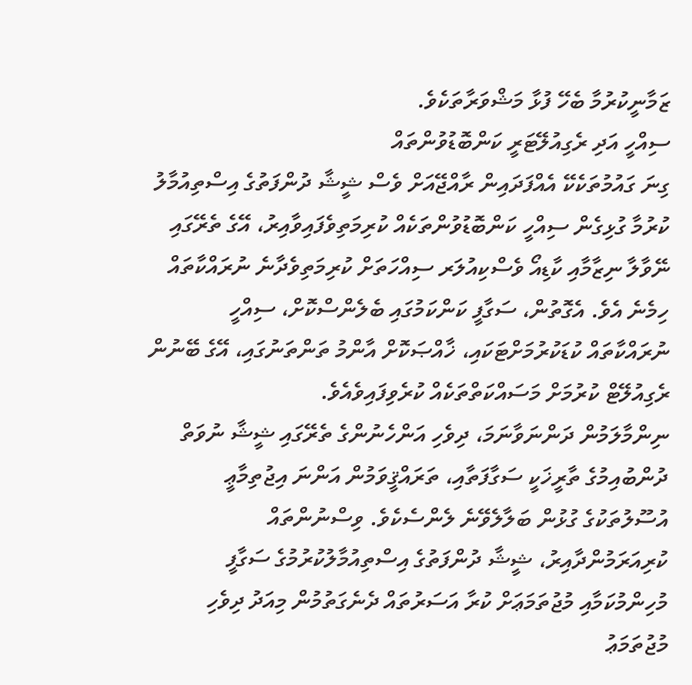ޒަމާނީކުރުމާ ބެހޭ ފުޅާ މަޝްވަރާތަކެވެ.
ސިއްހީ އަދި ރެގިއުލޭޓަރީ ކަންބޮޑުވުންތައް
ގިނަ ގައުމުތަކެކޭ އެއްފަދައިން ރާއްޖޭއަށް ވެސް ޝީޝާ ދުންފަތުގެ އިސްތިއުމާލު ކުރުމާ ގުޅިގެން ސިއްހީ ކަންބޮޑުވުންތަކެއް ކުރިމަތިވެފައިވާއިރު، އޭގެ ތެރޭގައި ނޭވާލާ ނިޒާމާއި ކާޑިއޯ ވެސްކިއުލަރ ސިއްހަތަށް ކުރިމަތިވެދާނެ ނުރައްކާތައް ހިމެނެ އެވެ. އެގޮތުން، ސަގާފީ ކަންކަމުގައި ބެލެންސްކޮށް، ސިއްހީ ނުރައްކާތައް ކުޑަކުރުމަށްޓަކައި، ޚާއްޞަކޮށް އާންމު ތަންތަނުގައި، އޭގެ ބޭނުން ރެގިއުލޭޓް ކުރުމަށް މަސައްކަތްތަކެއް ކުރެވިފައިވެއެވެ.
ނިންމާލަމުން ދަންނަވާނަމަ، ދިވެހި އަންހެނުންގެ ތެރޭގައި ޝީޝާ ނުވަތް ދުންބުއިމުގެ ތާރީޚަކީ ސަގާފަތާއި، ތަރައްޤީވަމުން އަންނަ އިޖުތިމާޢީ އުސޫލުތަކުގެ ގުޅުން ބަލާލެވޭނެ ލެންސެކެވެ. ވިސްނުންތައް ކުރިއަރަމުންދާއިރު، ޝީޝާ ދުންފަތުގެ އިސްތިއުމާލުކުރުމުގެ ސަގާފީ މުހިންމުކަމާއި މުޖުތަމަޢަށް ކުރާ އަސަރުތައް ދެނެގަތުމުން މިއަދު ދިވެހި މުޖުތަމަޢު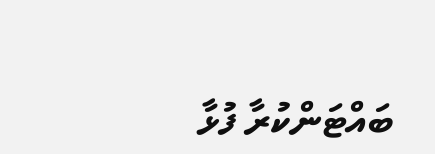ބައްޓަންކުރާ ފުޅާ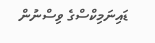ޑައިނަމިކްސްގެ ވިސްނުން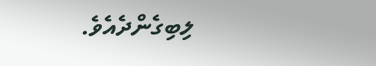ލިބިގެންދެއެވެ.